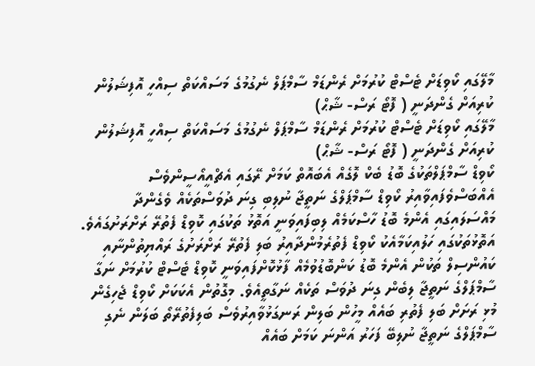މާލޭގައި ކޯވިޑަށް ޓެސްޓް ކުރުމަށް ރެންޑަމް ސާމްޕަލް ނެގުމުގެ މަސައްކަތް ސިއްހީ އޮފިޝަލުން ކުރިއަށް ގެންދަނީ ( ފޮޓޯ ރަސް- ޝާޙް)
މާލޭގައި ކޯވިޑަށް ޓެސްޓް ކުރުމަށް ރެންޑަމް ސާމްޕަލް ނެގުމުގެ މަސައްކަތް ސިއްހީ އޮފިޝަލުން ކުރިއަށް ގެންދަނީ ( ފޮޓޯ ރަސް- ޝާޙް)
ކޯވިޑް ސާމްޕަލްތަކުގެ ބޮޑު ބެކް ލޮގެއް އެބައޮތް ކަމަށް ރޭގައި އެޗްއީއޯސީންވެސް އެއްބަސްވެފައިވާއިރު ކޯވިޑް ސާމްޕަލްގެ ނަތީޖާ ނުލިބި ގިނަ ދުވަސްތަކެއް ވެގެންދާ މައްސަލައިގައި އެންމެ ބޮޑު ހާސްކަމެއް ލިބިފައިވަނީ އަތޮޅު ތަކުގައި ކޮވިޑް ފެތުރޭ ރަށްރަށުގައެވެ. އަތޮޅުތަކުގައި ހަލުއިކަމާއެކު ކޯވިޑް ފެތުރެމުންދާއިރު ބަލި ފެތުރޭ ރަށްރަށުގެ ރައްޔިތުންނާއި ކައުންސިލް ތަކުން އެންމެ ބޮޑު ކަންބޮޑުވުމެއް ފާޅުކޮށްފައިވަނީ ކޮވިޑް ޓެސްޓް ކުރުމަށް ނަގާ ސާމްޕަލްގެ ނަތީޖާ ލިބެން ގިނަ ދުވަސް ތަކެއް ނަގާތީއެވެ. މިގޮތުން އެކަކަށް ކޯވިޑް ޖެހިގެން މުޅި ރަށަށް ބަލި ފެތުރި ބައެއް މީހުން ބަލިން ރަނގަޅުވާއިރުވެސް ބަލިފެތުރޭތޯ ބަލަން ނެގި ސާމްޕަލްގެ ނަތީޖާ ނުލިބޭ ފަހަރު އަންނަ ކަމަށް ބައެއް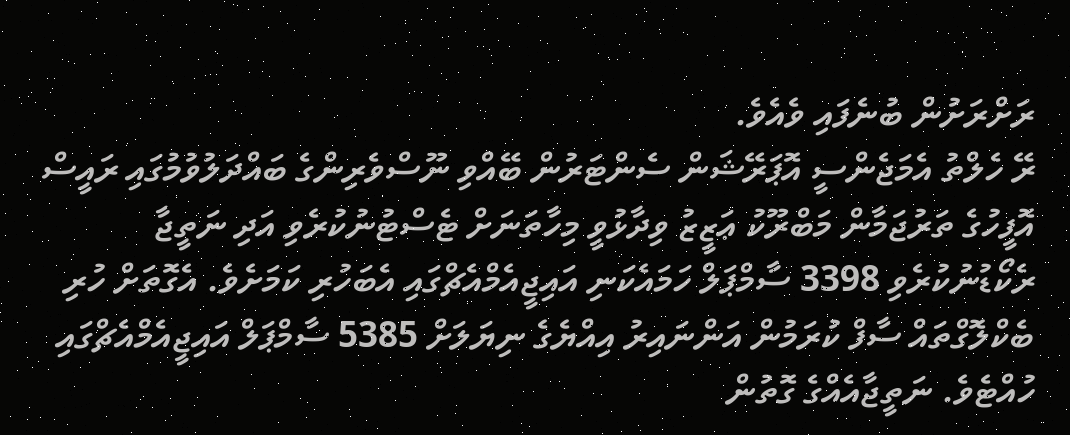ރަށްރަށުން ބުނެފައި ވެއެވެ.
ރޭ ހެލްތު އެމަޖެންސީ އޮޕަރޭޝަން ސެންޓަރުން ބޭއްވި ނޫސްވެރިންގެ ބައްދަލުވުމުގައި ރައީސް އޮފީހުގެ ތަރުޖަމާން މަބްރޫކު ޢަޒީޒު ވިދާޅުވީ މިހާތަނަށް ޓެސްޓުނުކުރެވި އަދި ނަތީޖާ ރެކޯޑުނުކުރެވި 3398 ސާމްޕަލް ހަމައެކަނި އައިޖީއެމްއެޗްގައި އެބަހުރި ކަމަށެވެ. އެގޮތަށް ހުރި ބެކްލޮގްތައް ސާފް ކުރަމުން އަންނައިރު އިއްޔެގެ ނިޔަލަށް 5385 ސާމްޕަލް އައިޖީއެމްއެޗްގައި ހުއްޓެވެ. ނަތީޖާއެއްގެ ގޮތުން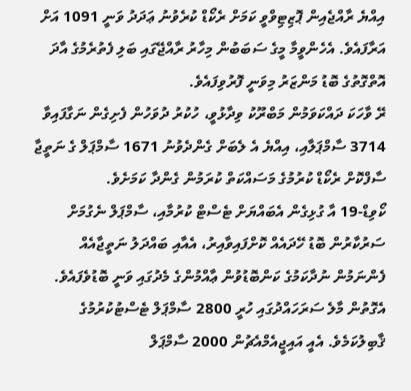އިއްޔެ ރާއްޖެއިން ޕޮޒިޓިވްވީ ކަމަށް ރެކޯޑް ކުރެވުނު ޢަދަދު ވަނީ 1091 އަށް އަރާފައެވެ. އެހެންވީމާ މީގެ ސަބަބުން މިހާރު ރާއްޖޭގައި ބަލި ފެތުރެމުގެ އާދަ އޮތްގޮތުގެ ބޮޑު މަންޒަރު މިވަނީ ފޮރުވިފައެވެ.
ރޭ ވާހަކަ ދައްކަވަމުން މަބްރޫކު ވިދާޅުވީ، ހުކުރު ދުވަހުން ފެށިގެން ނަގާފައިވާ 3714 ސާމްޕަލާއި، އިއްޔެ އެ ލެބަށް ގެންދެވުނު 1671 ސާމްޕަލް ގެ ނަތީޖާ ސާފްކޮށް ރެކޯޑް ކުރުމުގެ މަސައްކަތް ކުރަމުން ގެންދާ ކަމަށެވެ.
ކޯވިޑް-19 އާ ގުޅިގެން އެބައްޔަށް ޓެސްޓް ކުރުމާއި، ސާމްޕަލް ނެގުމަށް ސަރުކާރުން ބޮޑު ހޭދައެއް ކޮށްފައިވާއިރު، އެއާއި ބައްދަލު ނަތީޖާއެއް ފެންނަމުން ނުދާކަމުގެ ކަންބޮޑުވުން ޢާއްމުންގެ މެދުގައި ވަނީ ބޮޑުވެފައެވެ. އެގޮތުން މާލެ ސަރަހައްދުގައި ހުރީ 2800 ސާމްޕަލް ޓެސްޓުކުރުމުގެ ޤާބިލުކަމެވެ. އެއީ އައިޖީއެމްއެޗުން 2000 ސާމްޕަލް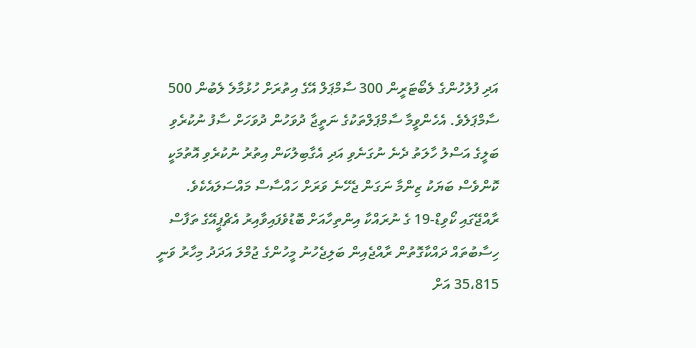އަދި ފުލުހުންގެ ލެބޯޓަރީން 300 ސާމްޕަލް އޭގެ އިތުރަށް ހުޅުމާލެ ލެބުން 500 ސާމްޕަލެވެ. އެހެންވީމާ ސާމްޕަލްތަކުގެ ނަތީޖާ ދުވަހުން ދުވަހަށް ސާފު ނުކުރެވި ބަލީގެ އަސްލު ހާލަތު ދެނެ ނުގަނެވި އަދި އެގާބިލުކަން އިތުރު ނުކުރެވި އޮތުމަކީ ކޮންވެސް ބަޔަކު ޒިންމާ ނަގަން ޖެހޭނެ ވަރަށް ހައްސާސް މައްސަލައެކެވެ.
ރާއްޖޭގައި ކޯވިޑް-19 ގެ ނުރައްކާ އިންތިހާއަށް ބޮޑުވެފައިވާއިރު އެޗްޕީއޭގެ ތަފާސް ހިސާބުތައް ދައްކާގޮތުން ރާއްޖެއިން ބަލިޖެހުނު މީހުންގެ ޖުމްލަ އަދަދު މިހާރު ވަނީ 35،815 އަށް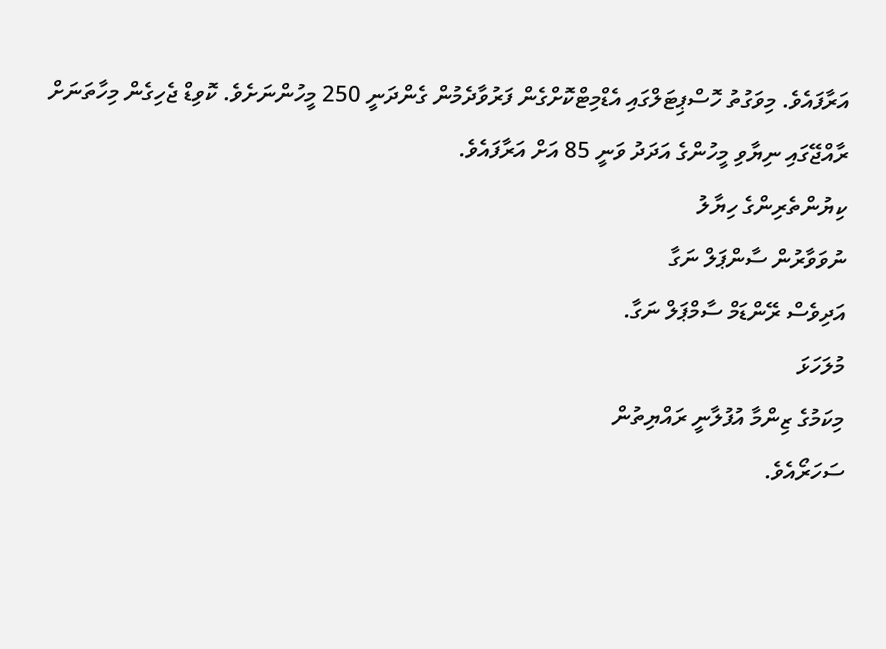އަރާފައެވެ. މިވަގުތު ހޮސްޕިޓަލްގައި އެޑްމިޓްކޮށްގެން ފަރުވާދެމުން ގެންދަނީ 250 މީހުންނަށެވެ. ކޮވިޑް ޖެހިގެން މިހާތަނަށް ރާއްޖޭގައި ނިޔާވި މީހުންގެ އަދަދު ވަނީ 85 އަށް އަރާފައެވެ.
ކިޔުންތެރިންގެ ހިޔާލު
ނުވަވާރުން ސާންޕަލް ނަގާ
އަދިވެސް ރޭންޑަމް ސާމްޕަލް ނަގާ.
މުލަހަޅަ
މިކަމުގެ ޒިންމާ އުފުލާނީ ރައްޔިތުން
ސަހަރޯއެވެ.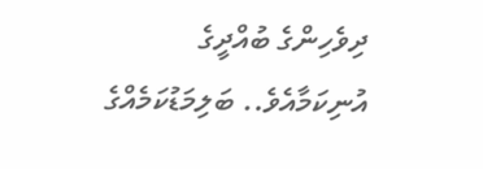ދިވެހިންގެ ބުއްދީގެ އުނިކަމާއެވެ.. ބަލިމަޑުކަމެއްގެ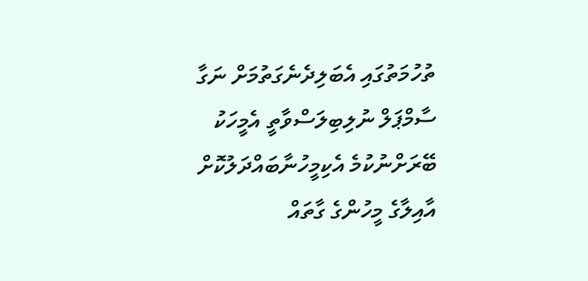ތުހުމަތުގައި އެބަލިދެނެގަތުމަށް ނަގާ ސާމްޕަލް ނުލިބިލަސްވާތީ އެމީހަކު ބޭރަށްނުކުމެ އެކިމީހުނާބައްދަލުކޮށް އާއިލާގެ މީހުންގެ ގާތައް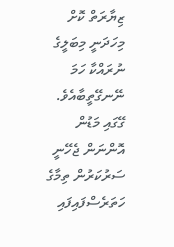ޒިޔާރަތް ކޮށް މިހަދަނީ މިބަލީގެ ނުރައްކާ ހަމަ ނޭނގޭތީބާއެވެ. ގޭގައި މަޑުން އޮންނަން ޖެހޭނީ ސަރުކަރުން ތިމާގެ ހަތަރެސްފައިފައި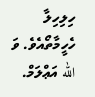ހިލިހިލާ ހެހީމާތޯއެވެ. ވަ الله އަޢްލަމް.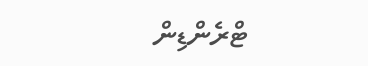ޓްރެންޑިން